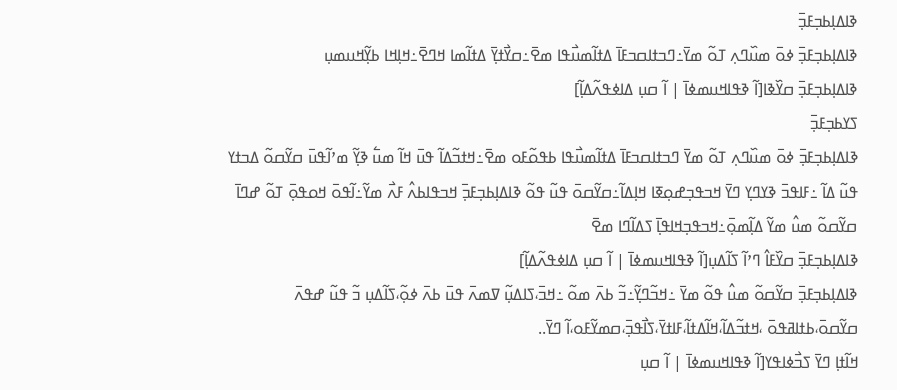ߢߊߡߊ߲ߕߏ߲ߓߏ߲߫
ߢߊߡߊ߲ߕߏ߲ߓߏ߲߫ ߦߋ߫ ߘߎ߰ߣߍ߲ ߠߋ߬ ߘߌ߫߸ߣߏߙߊߛߏߓߊ߫ ߡߙߊ߬ߘߎ߯ߟߊ ߘߐ߫߸ߛߌ߯ߙߌ߲߫ ߡߙߊ߬ߘߊ ߞߣߐ߫߸ߞߊ߲ߞߊ ߕߌ߲߬ߞߎߘߎ߲
ߢߊߡߊ߲ߕߏ߲ߓߏ߲߫ ߛߌ߰ߢߊ[ߊ߬ ߢߟߊߞߎߘߦߊ߫ | ߊ߬ ߛߎ߲ ߡߊߦߟߍ߬ߡߊ߲߬]
ߖߌߕߏ߲ߓߏ߲߫
ߢߊߡߊ߲ߕߏ߲ߓߏ߲߫ ߦߋ߫ ߘߎ߰ߣߍ߲ ߠߋ߬ ߘߌ߫ ߣߏߙߊߛߏߓߊ߫ ߡߙߊ߬ߘߎ߯ߟߊ ߕߟߋ߬ߓߋ ߘߐ߫߸ߞߙߏ߬ߡߊ߬ ߟߎ߫ ߞߊ߬ ߘߎ߱ ߢߌ߲߬ ߘߴߊ߬ߟߎ߫ ߛߌ߬ߛߋ߬ ߡߏߙߌ ߟߎ߬ ߡߊ߬ ߸ߓߊߟߏ߫ ߢߌߣߌ߲ ߣߌ߫ ߞߏߟߏ߲ߝߋ߲ߧߊ ߞߊ߲ߡߊ߬߸ߛߌ߬ߛߋ߫ ߟߎ߬ ߟߋ߬ ߢߊߡߊ߲ߕߏ߲ߓߏ߲߫ ߞߏߟߊߕߍ߮ ߓߍ߯ ߘߌ߬߸ߊ߬ߟߋ߫ ߞߋߟߋ߲߫ ߠߋ߬ ߝߣߊ߫ ߛߌ߬ߛߋ߬ ߘߎ߮ ߘߌ߬ ߡߊ߲߬ߘߋ߲߫߸ߞߏߟߏ߲ߞߊߟߊ߲߫ ߖߡߊ߬ߣߊ ߘߐ߫
ߢߊߡߊ߲ߕߏ߲ߓߏ߲߫ ߛߌ߰ߓߊ߮ ߣߴߊ߬ ߖߊ߬ߡߎ߲[ߊ߬ ߢߟߊߞߎߘߦߊ߫ | ߊ߬ ߛߎ߲ ߡߊߦߟߍ߬ߡߊ߲߬]
ߢߊߡߊ߲ߕߏ߲ߓߏ߲߫ ߛߌ߬ߛߋ߬ ߘߎ߮ ߟߋ߬ ߘߌ߫ ߸ߞߏ߬ߣߌ߲߬߸ߏ߬ ߕߍ߫ ߘߋ߬ ߸ߞߏ߫،ߖߊߡߎ߲߬ ߜߘߍ߫ ߟߎ߫ ߕߍ߫ ߦߋ߲߬،ߖߊ߬ߡߎ߲ ߏ߬ ߟߎ߬ ߝߟߍ߫ ߛߌ߬ߛߋ߫،ߕߙߊߥߟߋ߫ ،ߞߙߏ߬ߡߊ߬،ߞߊ߬ߡߙߊ߬،ߓߊߙߌ߫،ߖߊ߯ߟߏ߲߫،ߛߘߌ߬ߓߋ،ߊ߬ ߣߌ߫..
ߞߊ߬ߙߊ߲ ߣߌ߫ ߖߏ߯ߦߊߟߌ[ߊ߬ ߢߟߊߞߎߘߦߊ߫ | ߊ߬ ߛߎ߲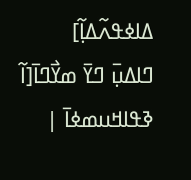ߡߊߦߟߍ߬ߡߊ߲߬]
ߣߊߡߎ߲߫ ߣߌ߫ ߘߌ߯ߣߊ߫[ߊ߬ ߢߟߊߞߎߘߦߊ߫ |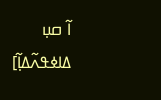ߊ߬ ߛߎ߲ ߡߊߦߟߍ߬ߡߊ߲߬]